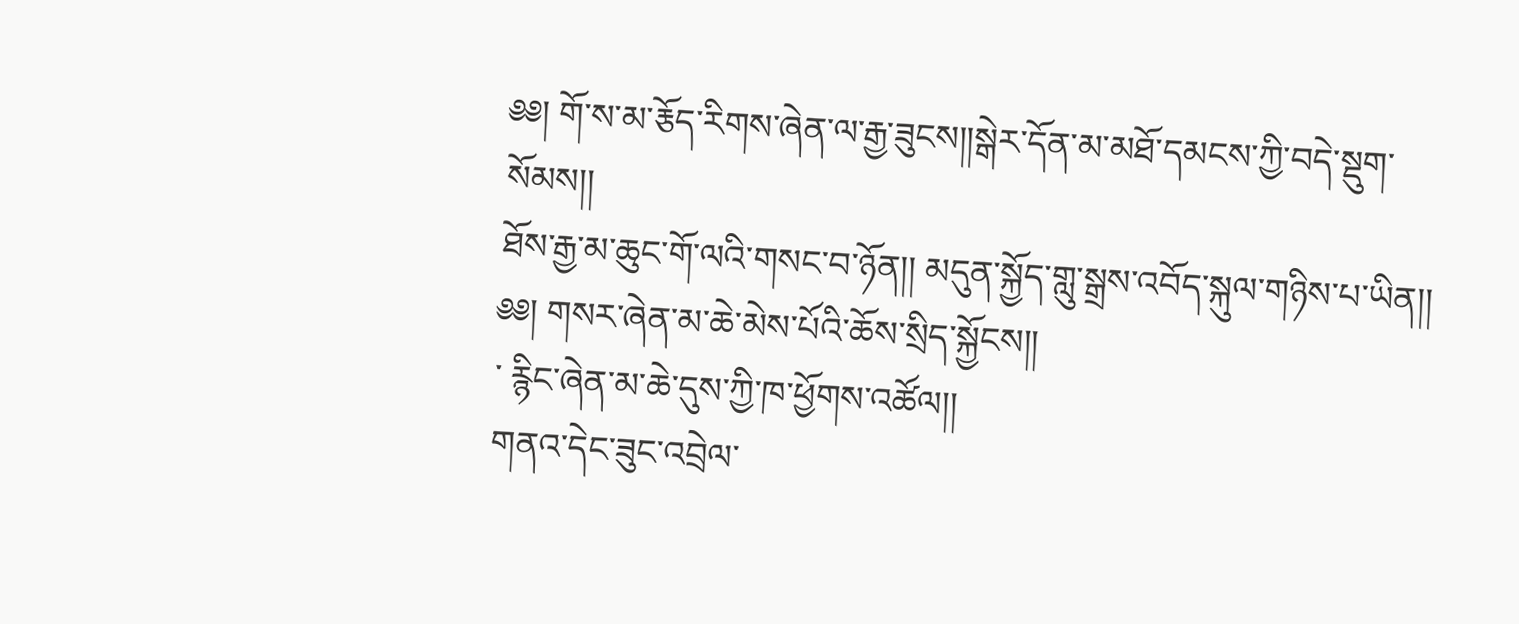༅༅། གོ་ས་མ་རྕོད་རིགས་ཞེན་ལ་རྒྱ་ཟུངས།།སྒེར་དོན་མ་མཐོ་དམངས་ཀྱི་བདེ་སྡུག་སོམས།།
ཐོས་རྒྱ་མ་ཆུང་གོ་ལའི་གསང་བ་ཉོན།། མདུན་སྐྱོད་གླུ་སྒྲས་འབོད་སྐུལ་གཉིས་པ་ཡིན།།
༅༅། གསར་ཞེན་མ་ཆེ་མེས་པོའི་ཆོས་སྲིད་སྐྱོངས།།
་ རྙིང་ཞེན་མ་ཆེ་དུས་ཀྱི་ཁ་ཕྱོགས་འཚོལ།།
གནའ་དེང་ཟུང་འབྲེལ་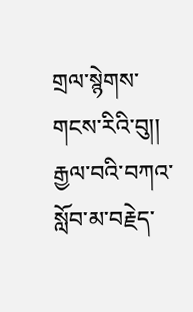གྲལ་སྙེགས་གངས་རིའི་བུ།།
རྒྱལ་བའི་བཀའ་སློབ་མ་བརྗེད་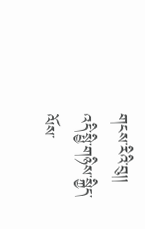གངས་རིའི་བུ།།
འདི་སྤྱི་གཉིས་སྐྱིད་ལོས་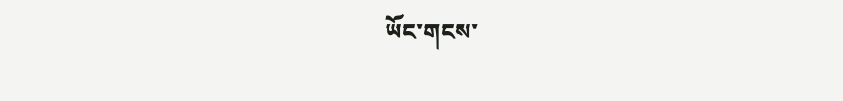ཡོང་གངས་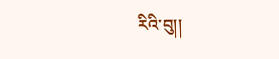རིའི་བུ།།